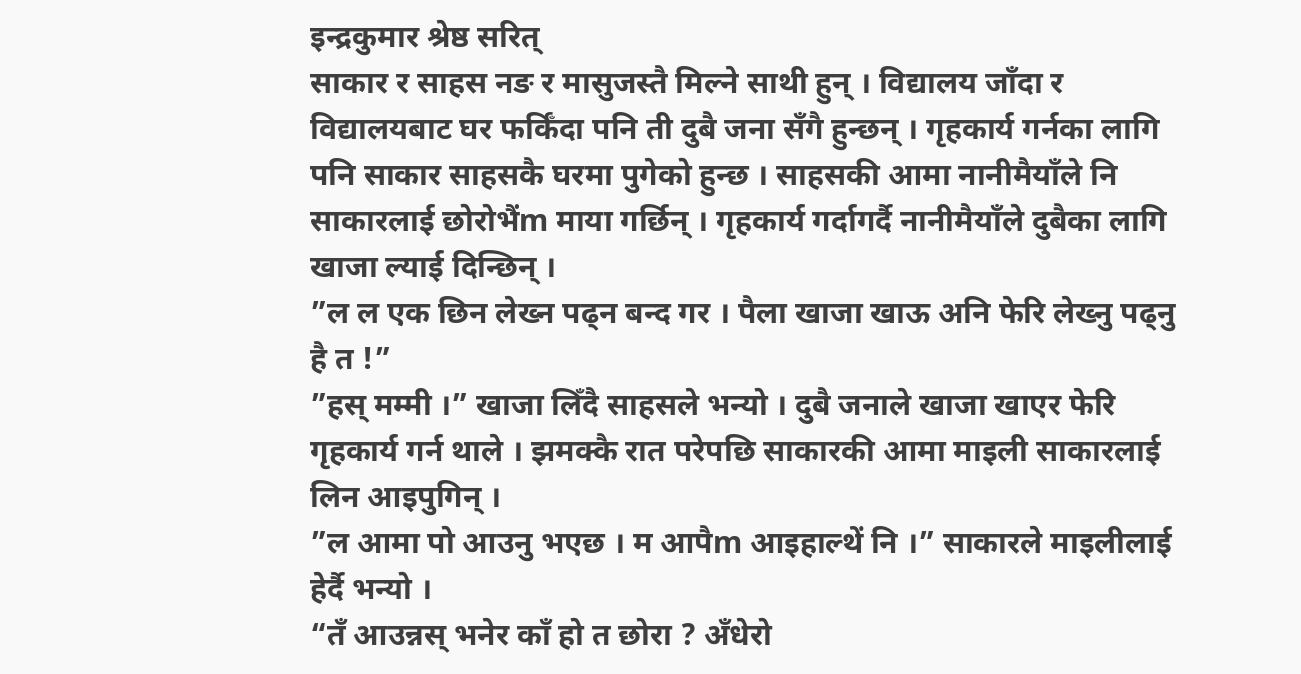इन्द्रकुमार श्रेष्ठ सरित्
साकार र साहस नङ र मासुजस्तै मिल्ने साथी हुन् । विद्यालय जाँदा र विद्यालयबाट घर फर्किँदा पनि ती दुबै जना सँगै हुन्छन् । गृहकार्य गर्नका लागि पनि साकार साहसकै घरमा पुगेको हुन्छ । साहसकी आमा नानीमैयाँले नि साकारलाई छोरोभैंm माया गर्छिन् । गृहकार्य गर्दागर्दै नानीमैयाँले दुबैका लागि खाजा ल्याई दिन्छिन् ।
”ल ल एक छिन लेख्न पढ्न बन्द गर । पैला खाजा खाऊ अनि फेरि लेख्नु पढ्नु है त !”
”हस् मम्मी ।” खाजा लिँदै साहसले भन्यो । दुबै जनाले खाजा खाएर फेरि गृहकार्य गर्न थाले । झमक्कै रात परेपछि साकारकी आमा माइली साकारलाई लिन आइपुगिन् ।
”ल आमा पो आउनु भएछ । म आपैm आइहाल्थें नि ।” साकारले माइलीलाई हेर्दै भन्यो ।
“तँ आउन्नस् भनेर काँ हो त छोरा ? अँधेरो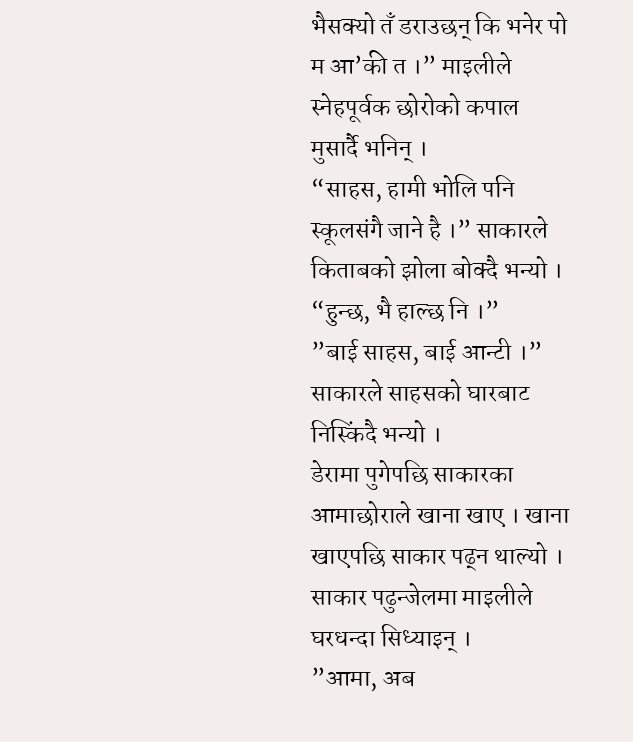भैसक्यो तँ डराउछन् कि भनेर पो म आ’की त ।” माइलीले स्नेहपूर्वक छोरोको कपाल मुसार्दै भनिन् ।
“साहस, हामी भोलि पनि स्कूलसंगै जाने है ।” साकारले किताबको झोला बोक्दै भन्यो ।
“हुन्छ, भै हाल्छ नि ।”
”बाई साहस, बाई आन्टी ।” साकारले साहसको घारबाट निस्किंदै भन्यो ।
डेरामा पुगेपछि साकारका आमाछोराले खाना खाए । खाना खाएपछि साकार पढ्न थाल्यो । साकार पढुन्जेलमा माइलीले घरधन्दा सिध्याइन् ।
”आमा, अब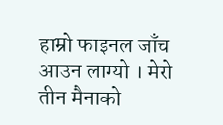हाम्रो फाइनल जाँच आउन लाग्यो । मेरो तीन मैनाको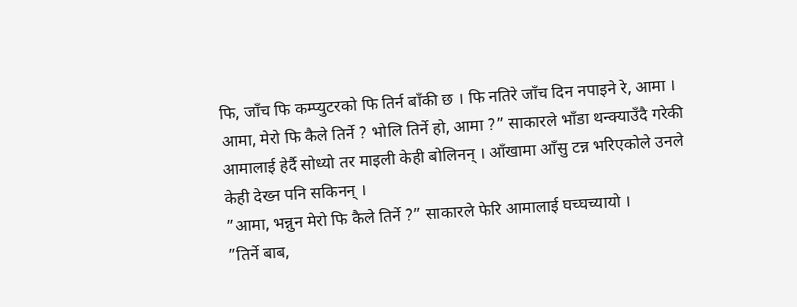फि, जाँच फि कम्प्युटरको फि तिर्न बाँकी छ । फि नतिरे जाँच दिन नपाइने रे, आमा । आमा, मेरो फि कैले तिर्ने ? भोलि तिर्ने हो, आमा ?” साकारले भाँडा थन्क्याउँदै गरेकी आमालाई हेर्दै सोध्यो तर माइली केही बोलिनन् । आँखामा आँसु टन्न भरिएकोले उनले केही देख्न पनि सकिनन् ।
”आमा, भन्नुन मेरो फि कैले तिर्ने ?” साकारले फेरि आमालाई घच्घच्यायो ।
”तिर्ने बाब,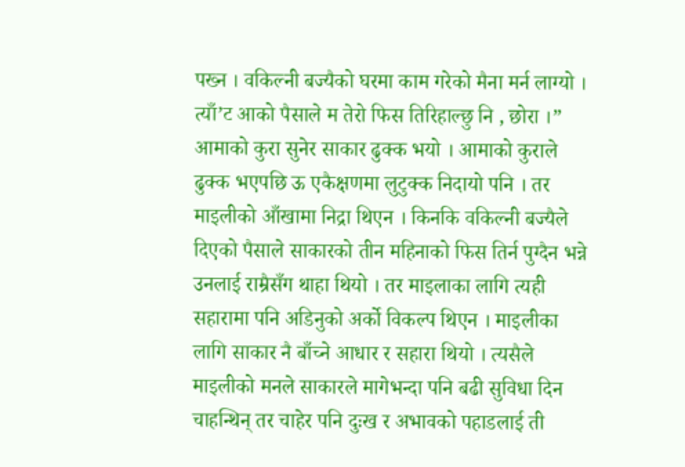पख्न । वकिल्नी बज्यैको घरमा काम गरेको मैना मर्न लाग्यो । त्याँ’ट आको पैसाले म तेरो फिस तिरिहाल्छु नि , छोरा ।” आमाको कुरा सुनेर साकार ढुक्क भयो । आमाको कुराले ढुक्क भएपछि ऊ एकैक्षणमा लुटुक्क निदायो पनि । तर माइलीको आँखामा निद्रा थिएन । किनकि वकिल्नी बज्यैले दिएको पैसाले साकारको तीन महिनाको फिस तिर्न पुग्दैन भन्ने उनलाई राम्रैसँग थाहा थियो । तर माइलाका लागि त्यही सहारामा पनि अडिनुको अर्को विकल्प थिएन । माइलीका लागि साकार नै बाँच्ने आधार र सहारा थियो । त्यसैले माइलीको मनले साकारले मागेभन्दा पनि बढी सुविधा दिन चाहन्थिन् तर चाहेर पनि दुःख र अभावको पहाडलाई ती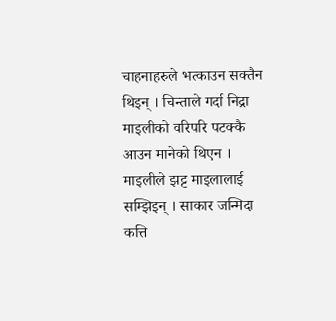चाहनाहरुले भत्काउन सक्तैन थिइन् । चिन्ताले गर्दा निद्रा माइलीको वरिपरि पटक्कै आउन मानेको थिएन । माइलीले झट्ट माइलालाई सम्झिइन् । साकार जन्मिदा कत्ति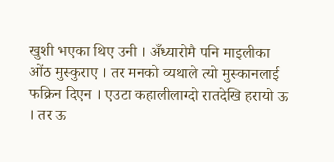खुशी भएका थिए उनी । अँध्यारोमै पनि माइलीका ओंठ मुस्कुराए । तर मनको व्यथाले त्यो मुस्कानलाई फक्रिन दिएन । एउटा कहालीलाग्दो रातदेखि हरायो ऊ । तर ऊ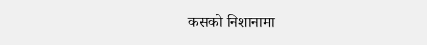कसको निशानामा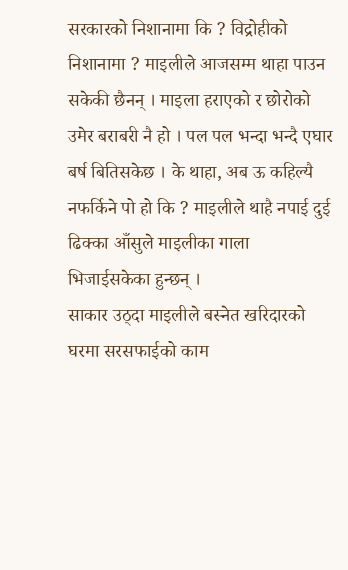सरकारको निशानामा कि ? विद्रोहीको निशानामा ? माइलीले आजसम्म थाहा पाउन सकेकी छैनन् । माइला हराएको र छोरोको उमेर बराबरी नै हो । पल पल भन्दा भन्दै एघार बर्ष बितिसकेछ । के थाहा, अब ऊ कहिल्यै नफर्किने पो हो कि ? माइलीले थाहै नपाई दुई ढिक्का आँसुले माइलीका गाला भिजाईसकेका हुन्छन् ।
साकार उठ्दा माइलीले बस्नेत खरिदारको घरमा सरसफाईको काम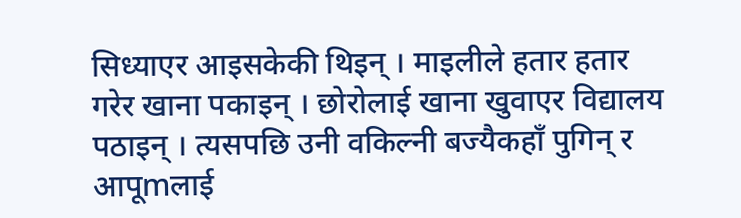सिध्याएर आइसकेकी थिइन् । माइलीले हतार हतार गरेर खाना पकाइन् । छोरोलाई खाना खुवाएर विद्यालय पठाइन् । त्यसपछि उनी वकिल्नी बज्यैकहाँ पुगिन् र आपूmलाई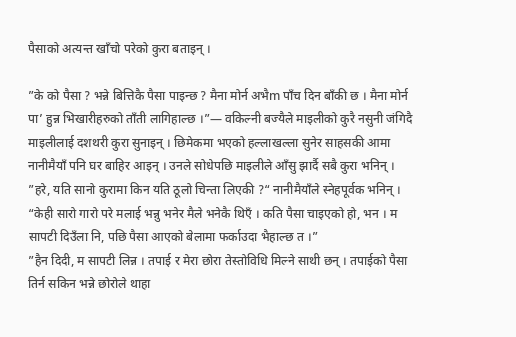पैसाको अत्यन्त खाँचो परेको कुरा बताइन् ।

”के को पैसा ? भन्ने बित्तिकै पैसा पाइन्छ ? मैना मोर्न अभैm पाँच दिन बाँकी छ । मैना मोर्न पा’ हुन्न भिखारीहरुको ताँती लागिहाल्छ ।”— वकिल्नी बज्यैले माइलीको कुरै नसुनी जंगिदै माइलीलाई दशथरी कुरा सुनाइन् । छिमेकमा भएको हल्लाखल्ला सुनेर साहसकी आमा नानीमैयाँ पनि घर बाहिर आइन् । उनले सोधेपछि माइलीले आँसु झार्दै सबै कुरा भनिन् ।
”हरे, यति सानो कुरामा किन यति ठूलो चिन्ता लिएकी ?“ नानीमैयाँले स्नेहपूर्वक भनिन् । “केही सारो गारो परे मलाई भन्नु भनेर मैले भनेकै थिएँ । कति पैसा चाइएको हो, भन । म सापटी दिउँला नि, पछि पैसा आएको बेलामा फर्काउदा भैहाल्छ त ।”
”हैन दिदी, म सापटी लिन्न । तपाई र मेरा छोरा तेस्तोविधि मिल्ने साथी छन् । तपाईको पैसा तिर्न सकिन भन्ने छोरोले थाहा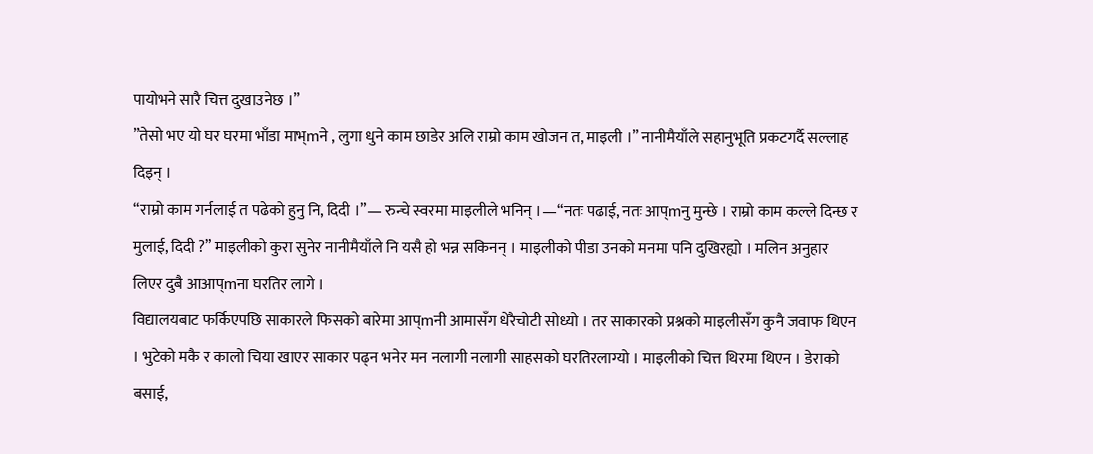पायोभने सारै चित्त दुखाउनेछ ।”
”तेसो भए यो घर घरमा भाँडा माभ्mने , लुगा धुने काम छाडेर अलि राम्रो काम खोजन त, माइली ।” नानीमैयाँले सहानुभूति प्रकटगर्दै सल्लाह दिइन् ।
“राम्रो काम गर्नलाई त पढेको हुनु नि, दिदी ।”— रुन्चे स्वरमा माइलीले भनिन् ।—“नतः पढाई, नतः आप्mनु मुन्छे । राम्रो काम कल्ले दिन्छ र मुलाई, दिदी ?” माइलीको कुरा सुनेर नानीमैयाँले नि यसै हो भन्न सकिनन् । माइलीको पीडा उनको मनमा पनि दुखिरह्यो । मलिन अनुहार लिएर दुबै आआप्mना घरतिर लागे ।
विद्यालयबाट फर्किएपछि साकारले फिसको बारेमा आप्mनी आमासँग धेरैचोटी सोध्यो । तर साकारको प्रश्नको माइलीसँग कुनै जवाफ थिएन । भुटेको मकै र कालो चिया खाएर साकार पढ्न भनेर मन नलागी नलागी साहसको घरतिरलाग्यो । माइलीको चित्त थिरमा थिएन । डेराको बसाई,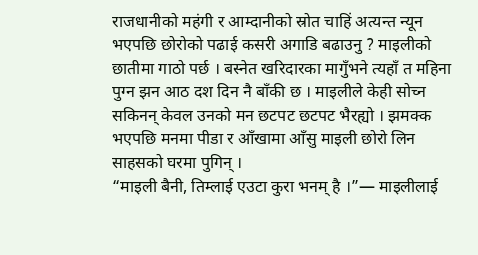राजधानीको महंगी र आम्दानीको स्रोत चाहिं अत्यन्त न्यून भएपछि छोरोको पढाई कसरी अगाडि बढाउनु ? माइलीको छातीमा गाठो पर्छ । बस्नेत खरिदारका मागुँभने त्यहाँ त महिना पुग्न झन आठ दश दिन नै बाँकी छ । माइलीले केही सोच्न सकिनन् केवल उनको मन छटपट छटपट भैरह्यो । झमक्क भएपछि मनमा पीडा र आँखामा आँसु माइली छोरो लिन साहसको घरमा पुगिन् ।
“माइली बैनी, तिम्लाई एउटा कुरा भनम् है ।”— माइलीलाई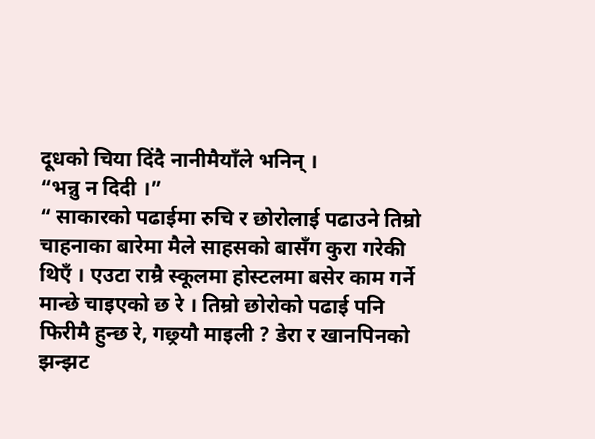दूधको चिया दिंदै नानीमैयाँले भनिन् ।
“भन्नु न दिदी ।”
“ साकारको पढाईमा रुचि र छोरोलाई पढाउने तिम्रो चाहनाका बारेमा मैले साहसको बासँग कुरा गरेकी थिएँ । एउटा राम्रै स्कूलमा होस्टलमा बसेर काम गर्ने मान्छे चाइएको छ रे । तिम्रो छोरोको पढाई पनि फिरीमै हुन्छ रे, गछ्र्यौ माइली ? डेरा र खानपिनको झन्झट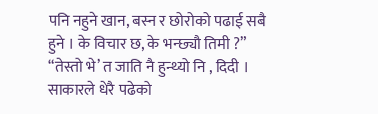पनि नहुने खान, बस्न र छोरोको पढाई सबै हुने । के विचार छ, के भन्छ्यौ तिमी ?”
“तेस्तो भे’ त जाति नै हुन्थ्यो नि , दिदी । साकारले धेरै पढेको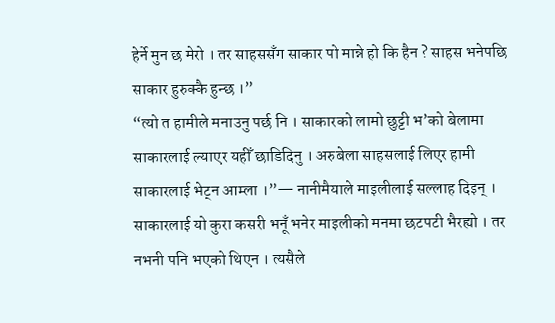हेर्ने मुन छ मेरो । तर साहससँग साकार पो मान्ने हो कि हैन ? साहस भनेपछि साकार हुरुक्कै हुन्छ ।”
“त्यो त हामीले मनाउनु पर्छ नि । साकारको लामो छुट्टी भ’को बेलामा साकारलाई ल्याएर यहीँ छाडिदिनु । अरुबेला साहसलाई लिएर हामी साकारलाई भेट्न आम्ला ।”— नानीमैयाले माइलीलाई सल्लाह दिइन् ।
साकारलाई यो कुरा कसरी भनूँ भनेर माइलीको मनमा छटपटी भैरह्यो । तर नभनी पनि भएको थिएन । त्यसैले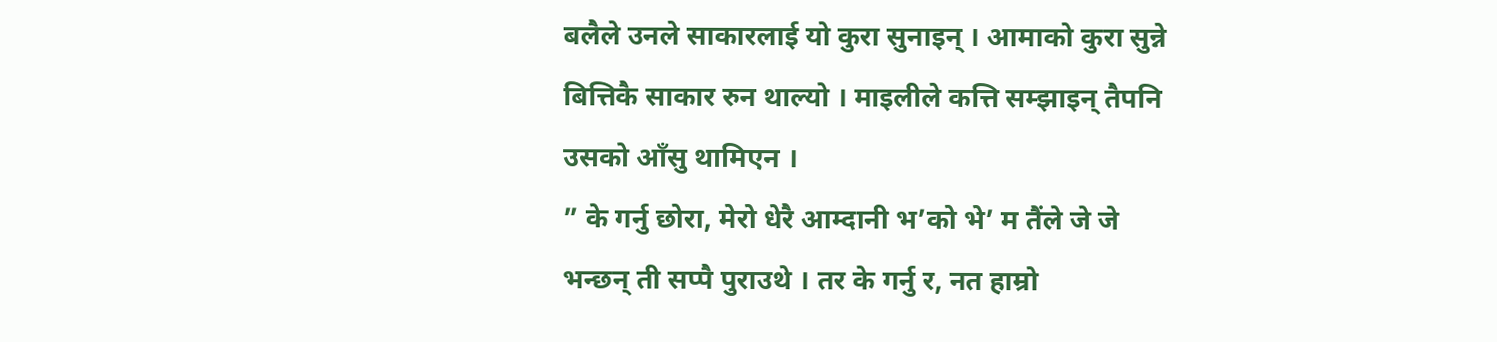बलैले उनले साकारलाई यो कुरा सुनाइन् । आमाको कुरा सुन्ने बित्तिकै साकार रुन थाल्यो । माइलीले कत्ति सम्झाइन् तैपनि उसको आँसु थामिएन ।
” के गर्नु छोरा, मेरो धेरै आम्दानी भ’को भे’ म तैंले जे जे भन्छन् ती सप्पै पुराउथे । तर के गर्नु र, नत हाम्रो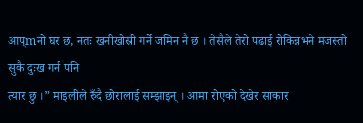आप्mनो घर छ, नतः खनीखोस्री गर्ने जमिन नै छ । तेसैले तेरो पढाई रोकिन्नभने मजस्तो सुकै दुःख गर्न पनि
त्यार छु ।” माइलीले रुँदै छोरालाई सम्झाइन् । आमा रोएको देखेर साकार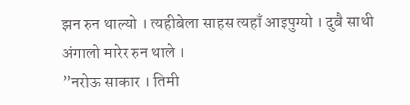झन रुन थाल्यो । त्यहीबेला साहस त्यहाँ आइपुग्यो । दुबै साथी अंगालो मारेर रुन थाले ।
”नरोऊ साकार । तिमी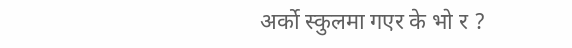अर्को स्कुलमा गएर के भो र ?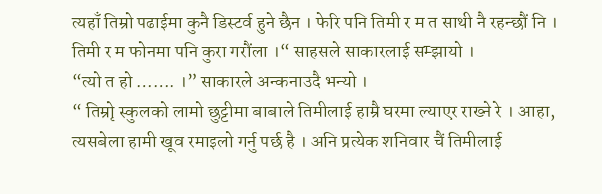त्यहाँ तिम्रो पढाईमा कुनै डिस्टर्व हुने छैन । फेरि पनि तिमी र म त साथी नै रहन्छौं नि । तिमी र म फोनमा पनि कुरा गरौंला ।“ साहसले साकारलाई सम्झायो ।
“त्यो त हो ……. ।” साकारले अन्कनाउदै भन्यो ।
“ तिम्रोृ स्कुलको लामो छुट्टीमा बाबाले तिमीलाई हाम्रै घरमा ल्याएर राख्ने रे । आहा, त्यसबेला हामी खूव रमाइलो गर्नु पर्छ है । अनि प्रत्येक शनिवार चैं तिमीलाई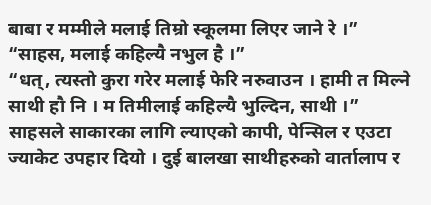बाबा र मम्मीले मलाई तिम्रो स्कूलमा लिएर जाने रे ।”
“साहस, मलाई कहिल्यै नभुल है ।”
“धत्, त्यस्तो कुरा गरेर मलाई फेरि नरुवाउन । हामी त मिल्ने साथी हौ नि । म तिमीलाई कहिल्यै भुल्दिन, साथी ।”
साहसले साकारका लागि ल्याएको कापी, पेन्सिल र एउटा ज्याकेट उपहार दियो । दुई बालखा साथीहरुको वार्तालाप र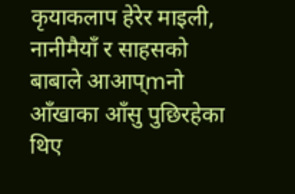कृयाकलाप हेरेर माइली, नानीमैयाँ र साहसको बाबाले आआप्mनो आँखाका आँसु पुछिरहेका थिए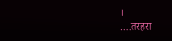।
….तरहरा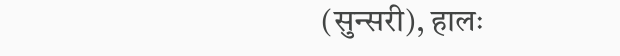(सुन्सरी), हालः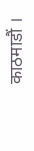काठमाडौं ।